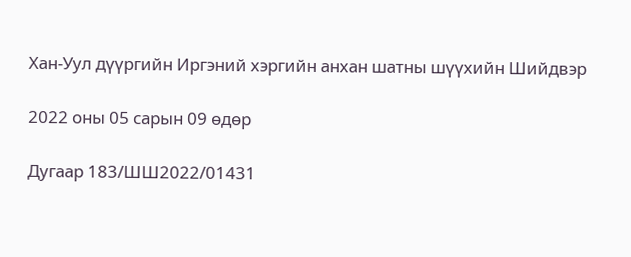Хан-Уул дүүргийн Иргэний хэргийн анхан шатны шүүхийн Шийдвэр

2022 оны 05 сарын 09 өдөр

Дугаар 183/ШШ2022/01431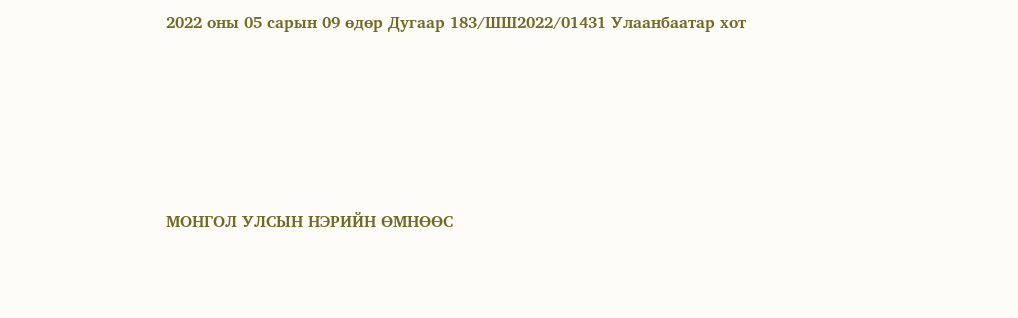2022 оны 05 сарын 09 өдөр Дугаар 183/ШШ2022/01431 Улаанбаатар хот





МОНГОЛ УЛСЫН НЭРИЙН ӨМНӨӨС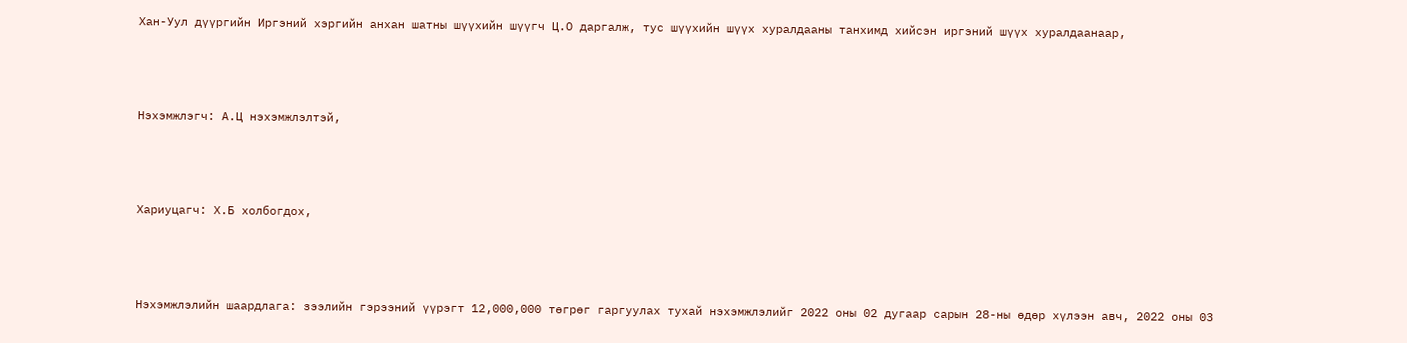Хан-Уул дүүргийн Иргэний хэргийн анхан шатны шүүхийн шүүгч Ц.О даргалж, тус шүүхийн шүүх хуралдааны танхимд хийсэн иргэний шүүх хуралдаанаар,



Нэхэмжлэгч: А.Ц нэхэмжлэлтэй,



Хариуцагч: Х.Б холбогдох,



Нэхэмжлэлийн шаардлага: зээлийн гэрээний үүрэгт 12,000,000 төгрөг гаргуулах тухай нэхэмжлэлийг 2022 оны 02 дугаар сарын 28-ны өдөр хүлээн авч, 2022 оны 03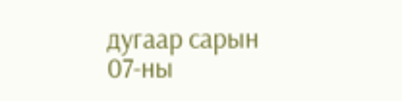дугаар сарын 07-ны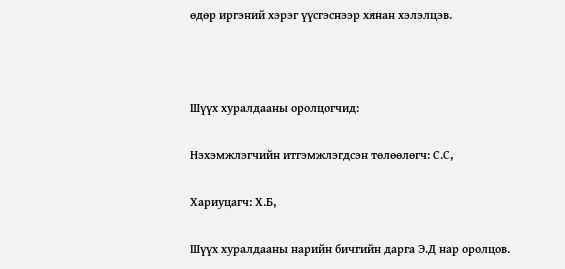өдөр иргэний хэрэг үүсгэснээр хянан хэлэлцэв.



Шүүх хуралдааны оролцогчид:

Нэхэмжлэгчийн итгэмжлэгдсэн төлөөлөгч: С.С,

Хариуцагч: Х.Б,

Шүүх хуралдааны нарийн бичгийн дарга Э.Д нар оролцов.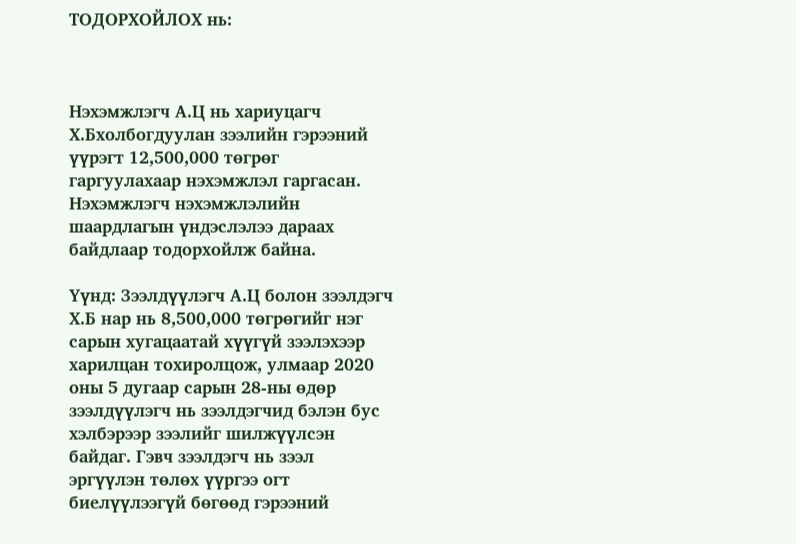ТОДОРХОЙЛОХ нь:



Нэхэмжлэгч А.Ц нь хариуцагч Х.Бхолбогдуулан зээлийн гэрээний үүрэгт 12,500,000 төгрөг гаргуулахаар нэхэмжлэл гаргасан. Нэхэмжлэгч нэхэмжлэлийн шаардлагын үндэслэлээ дараах байдлаар тодорхойлж байна.

Үүнд: Зээлдүүлэгч А.Ц болон зээлдэгч Х.Б нар нь 8,500,000 төгрөгийг нэг сарын хугацаатай хүүгүй зээлэхээр харилцан тохиролцож, улмаар 2020 оны 5 дугаар сарын 28-ны өдөр зээлдүүлэгч нь зээлдэгчид бэлэн бус хэлбэрээр зээлийг шилжүүлсэн байдаг. Гэвч зээлдэгч нь зээл эргүүлэн төлөх үүргээ огт биелүүлээгүй бөгөөд гэрээний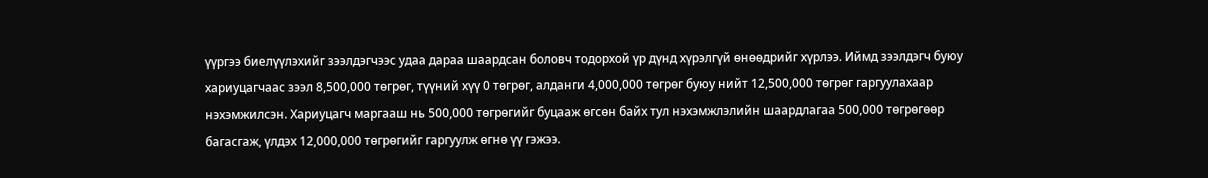үүргээ биелүүлэхийг зээлдэгчээс удаа дараа шаардсан боловч тодорхой үр дүнд хүрэлгүй өнөөдрийг хүрлээ. Иймд зээлдэгч буюу хариуцагчаас зээл 8,500,000 төгрөг, түүний хүү 0 төгрөг, алданги 4,000,000 төгрөг буюу нийт 12,500,000 төгрөг гаргуулахаар нэхэмжилсэн. Хариуцагч маргааш нь 500,000 төгрөгийг буцааж өгсөн байх тул нэхэмжлэлийн шаардлагаа 500,000 төгрөгөөр багасгаж, үлдэх 12,000,000 төгрөгийг гаргуулж өгнө үү гэжээ.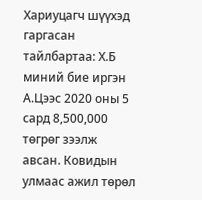Хариуцагч шүүхэд гаргасан тайлбартаа: Х.Б миний бие иргэн А.Цээс 2020 оны 5 сард 8,500,000 төгрөг зээлж авсан. Ковидын улмаас ажил төрөл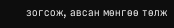зогсож, авсан мөнгөө төлж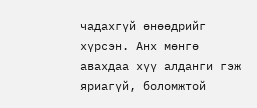чадахгүй өнөөдрийг хүрсэн. Анх мөнгө авахдаа хүү алданги гэж яриагүй, боломжтой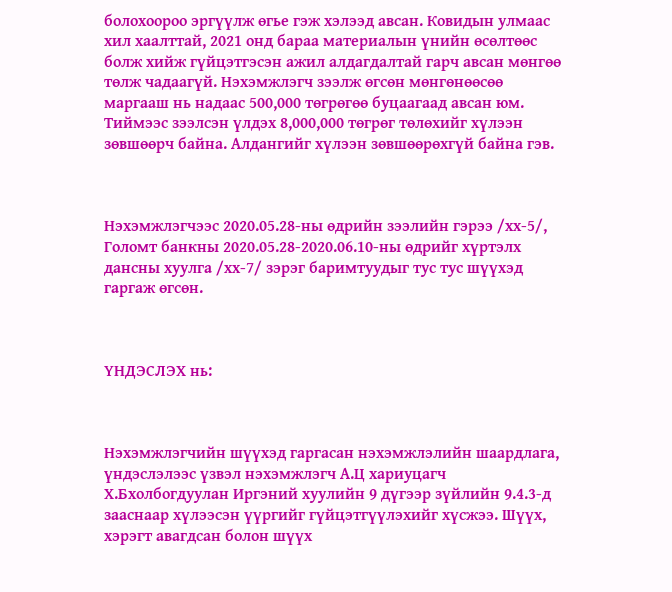болохоороо эргүүлж өгье гэж хэлээд авсан. Ковидын улмаас хил хаалттай, 2021 онд бараа материалын үнийн өсөлтөөс болж хийж гүйцэтгэсэн ажил алдагдалтай гарч авсан мөнгөө төлж чадаагүй. Нэхэмжлэгч зээлж өгсөн мөнгөнөөсөө маргааш нь надаас 500,000 төгрөгөө буцаагаад авсан юм. Тиймээс зээлсэн үлдэх 8,000,000 төгрөг төлөхийг хүлээн зөвшөөрч байна. Алдангийг хүлээн зөвшөөрөхгүй байна гэв.



Нэхэмжлэгчээс 2020.05.28-ны өдрийн зээлийн гэрээ /хх-5/, Голомт банкны 2020.05.28-2020.06.10-ны өдрийг хүртэлх дансны хуулга /хх-7/ зэрэг баримтуудыг тус тус шүүхэд гаргаж өгсөн.



ҮНДЭСЛЭХ нь:



Нэхэмжлэгчийн шүүхэд гаргасан нэхэмжлэлийн шаардлага, үндэслэлээс үзвэл нэхэмжлэгч А.Ц хариуцагч Х.Бхолбогдуулан Иргэний хуулийн 9 дүгээр зүйлийн 9.4.3-д зааснаар хүлээсэн үүргийг гүйцэтгүүлэхийг хүсжээ. Шүүх, хэрэгт авагдсан болон шүүх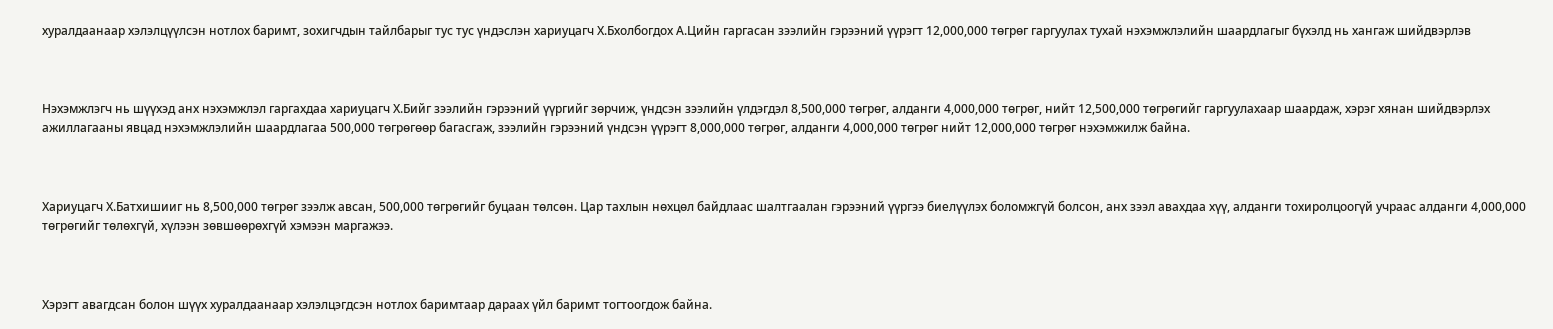хуралдаанаар хэлэлцүүлсэн нотлох баримт, зохигчдын тайлбарыг тус тус үндэслэн хариуцагч Х.Бхолбогдох А.Цийн гаргасан зээлийн гэрээний үүрэгт 12,000,000 төгрөг гаргуулах тухай нэхэмжлэлийн шаардлагыг бүхэлд нь хангаж шийдвэрлэв



Нэхэмжлэгч нь шүүхэд анх нэхэмжлэл гаргахдаа хариуцагч Х.Бийг зээлийн гэрээний үүргийг зөрчиж, үндсэн зээлийн үлдэгдэл 8,500,000 төгрөг, алданги 4,000,000 төгрөг, нийт 12,500,000 төгрөгийг гаргуулахаар шаардаж, хэрэг хянан шийдвэрлэх ажиллагааны явцад нэхэмжлэлийн шаардлагаа 500,000 төгрөгөөр багасгаж, зээлийн гэрээний үндсэн үүрэгт 8,000,000 төгрөг, алданги 4,000,000 төгрөг нийт 12,000,000 төгрөг нэхэмжилж байна.



Хариуцагч Х.Батхишииг нь 8,500,000 төгрөг зээлж авсан, 500,000 төгрөгийг буцаан төлсөн. Цар тахлын нөхцөл байдлаас шалтгаалан гэрээний үүргээ биелүүлэх боломжгүй болсон, анх зээл авахдаа хүү, алданги тохиролцоогүй учраас алданги 4,000,000 төгрөгийг төлөхгүй, хүлээн зөвшөөрөхгүй хэмээн маргажээ.



Хэрэгт авагдсан болон шүүх хуралдаанаар хэлэлцэгдсэн нотлох баримтаар дараах үйл баримт тогтоогдож байна.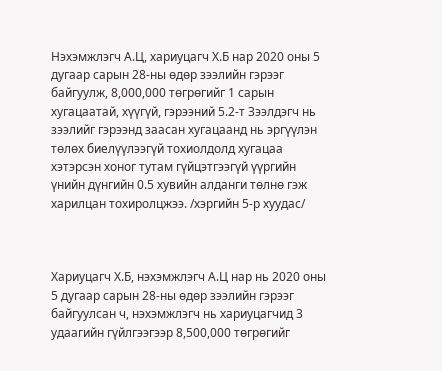Нэхэмжлэгч А.Ц, хариуцагч Х.Б нар 2020 оны 5 дугаар сарын 28-ны өдөр зээлийн гэрээг байгуулж, 8,000,000 төгрөгийг 1 сарын хугацаатай, хүүгүй, гэрээний 5.2-т Зээлдэгч нь зээлийг гэрээнд заасан хугацаанд нь эргүүлэн төлөх биелүүлээгүй тохиолдолд хугацаа хэтэрсэн хоног тутам гүйцэтгээгүй үүргийн үнийн дүнгийн 0.5 хувийн алданги төлнө гэж харилцан тохиролцжээ. /хэргийн 5-р хуудас/



Хариуцагч Х.Б, нэхэмжлэгч А.Ц нар нь 2020 оны 5 дугаар сарын 28-ны өдөр зээлийн гэрээг байгуулсан ч, нэхэмжлэгч нь хариуцагчид 3 удаагийн гүйлгээгээр 8,500,000 төгрөгийг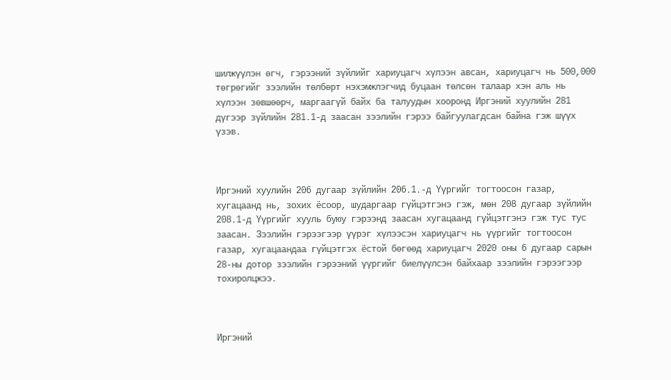шилжүүлэн өгч, гэрээний зүйлийг хариуцагч хүлээн авсан, хариуцагч нь 500,000 төгрөгийг зээлийн төлбөрт нэхэмжлэгчид буцаан төлсөн талаар хэн аль нь хүлээн зөвшөөрч, маргаагүй байх ба талуудын хооронд Иргэний хуулийн 281 дүгээр зүйлийн 281.1-д заасан зээлийн гэрээ байгуулагдсан байна гэж шүүх үзэв.



Иргэний хуулийн 206 дугаар зүйлийн 206.1.-д Үүргийг тогтоосон газар, хугацаанд нь, зохих ёсоор, шударгаар гүйцэтгэнэ гэж, мөн 208 дугаар зүйлийн 208.1-д Үүргийг хууль буюу гэрээнд заасан хугацаанд гүйцэтгэнэ гэж тус тус заасан. Зээлийн гэрээгээр үүрэг хүлээсэн хариуцагч нь үүргийг тогтоосон газар, хугацаандаа гүйцэтгэх ёстой бөгөөд хариуцагч 2020 оны 6 дугаар сарын 28-ны дотор зээлийн гэрээний үүргийг биелүүлсэн байхаар зээлийн гэрээгээр тохиролцжээ.



Иргэний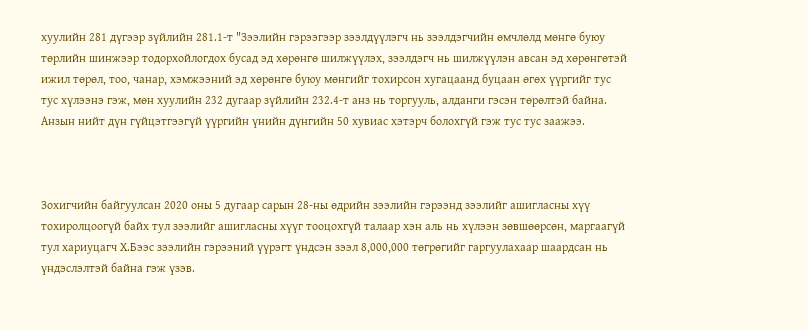хуулийн 281 дүгээр зүйлийн 281.1-т "Зээлийн гэрээгээр зээлдүүлэгч нь зээлдэгчийн өмчлөлд мөнгө буюу төрлийн шинжээр тодорхойлогдох бусад эд хөрөнгө шилжүүлэх, зээлдэгч нь шилжүүлэн авсан эд хөрөнгөтэй ижил төрөл, тоо, чанар, хэмжээний эд хөрөнгө буюу мөнгийг тохирсон хугацаанд буцаан өгөх үүргийг тус тус хүлээнэ гэж, мөн хуулийн 232 дугаар зүйлийн 232.4-т анз нь торгууль, алданги гэсэн төрөлтэй байна. Анзын нийт дүн гүйцэтгээгүй үүргийн үнийн дүнгийн 50 хувиас хэтэрч болохгүй гэж тус тус заажээ.



Зохигчийн байгуулсан 2020 оны 5 дугаар сарын 28-ны өдрийн зээлийн гэрээнд зээлийг ашигласны хүү тохиролцоогүй байх тул зээлийг ашигласны хүүг тооцохгүй талаар хэн аль нь хүлээн зөвшөөрсөн, маргаагүй тул хариуцагч Х.Бээс зээлийн гэрээний үүрэгт үндсэн зээл 8,000,000 төгрөгийг гаргуулахаар шаардсан нь үндэслэлтэй байна гэж үзэв.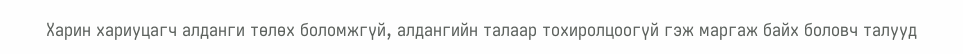Харин хариуцагч алданги төлөх боломжгүй, алдангийн талаар тохиролцоогүй гэж маргаж байх боловч талууд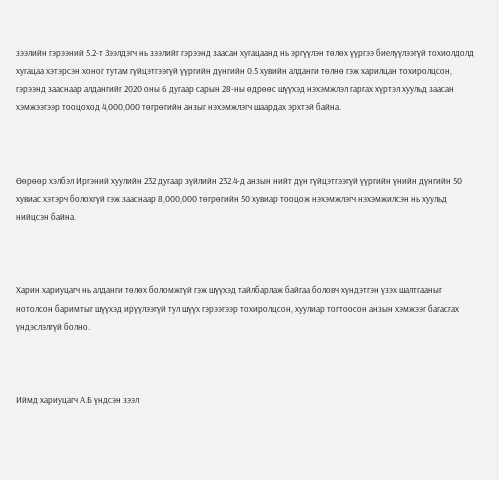зээлийн гэрээний 5.2-т Зээлдэгч нь зээлийг гэрээнд заасан хугацаанд нь эргүүлэн төлөх үүргээ биелүүлээгүй тохиолдолд хугацаа хэтэрсэн хоног тутам гүйцэтгээгүй үүргийн дүнгийн 0.5 хувийн алданги төлнө гэж харилцан тохиролцсон, гэрээнд зааснаар алдангийг 2020 оны 6 дугаар сарын 28-ны өдрөөс шүүхэд нэхэмжлэл гаргах хүртэл хуульд заасан хэмжээгээр тооцоход 4,000,000 төгрөгийн анзыг нэхэмжлэгч шаардах эрхтэй байна.



Өөрөөр хэлбэл Иргэний хуулийн 232 дугаар зүйлийн 232.4-д анзын нийт дүн гүйцэтгээгүй үүргийн үнийн дүнгийн 50 хувиас хэтэрч болохгүй гэж зааснаар 8,000,000 төгрөгийн 50 хувиар тооцож нэхэмжлэгч нэхэмжилсэн нь хуульд нийцсэн байна.



Харин хариуцагч нь алданги төлөх боломжгүй гэж шүүхэд тайлбарлаж байгаа боловч хүндэтгэн үзэх шалтгааныг нотолсон баримтыг шүүхэд ирүүлээгүй тул шүүх гэрээгээр тохиролцсон, хуулиар тогтоосон анзын хэмжээг багасгах үндэслэлгүй болно.



Иймд хариуцагч А.Б үндсэн зээл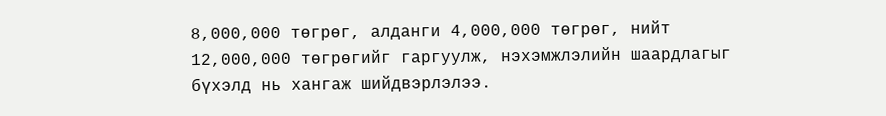8,000,000 төгрөг, алданги 4,000,000 төгрөг, нийт 12,000,000 төгрөгийг гаргуулж, нэхэмжлэлийн шаардлагыг бүхэлд нь хангаж шийдвэрлэлээ.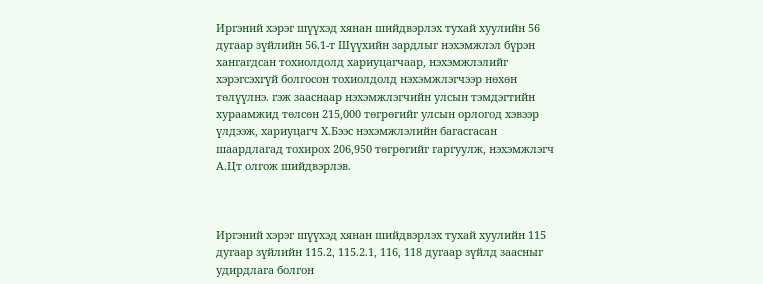Иргэний хэрэг шүүхэд хянан шийдвэрлэх тухай хуулийн 56 дугаар зүйлийн 56.1-т Шүүхийн зардлыг нэхэмжлэл бүрэн хангагдсан тохиолдолд хариуцагчаар, нэхэмжлэлийг хэрэгсэхгүй болгосон тохиолдолд нэхэмжлэгчээр нөхөн төлүүлнэ. гэж зааснаар нэхэмжлэгчийн улсын тэмдэгтийн хураамжид төлсөн 215,000 төгрөгийг улсын орлогод хэвээр үлдээж, хариуцагч Х.Бээс нэхэмжлэлийн багасгасан шаардлагад тохирох 206,950 төгрөгийг гаргуулж, нэхэмжлэгч А.Цт олгож шийдвэрлэв.



Иргэний хэрэг шүүхэд хянан шийдвэрлэх тухай хуулийн 115 дугаар зүйлийн 115.2, 115.2.1, 116, 118 дугаар зүйлд заасныг удирдлага болгон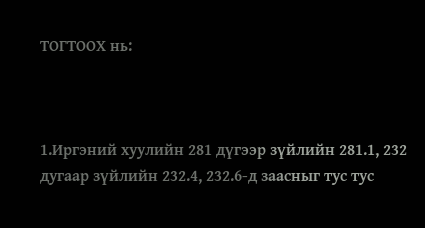ТОГТООХ нь:



1.Иргэний хуулийн 281 дүгээр зүйлийн 281.1, 232 дугаар зүйлийн 232.4, 232.6-д заасныг тус тус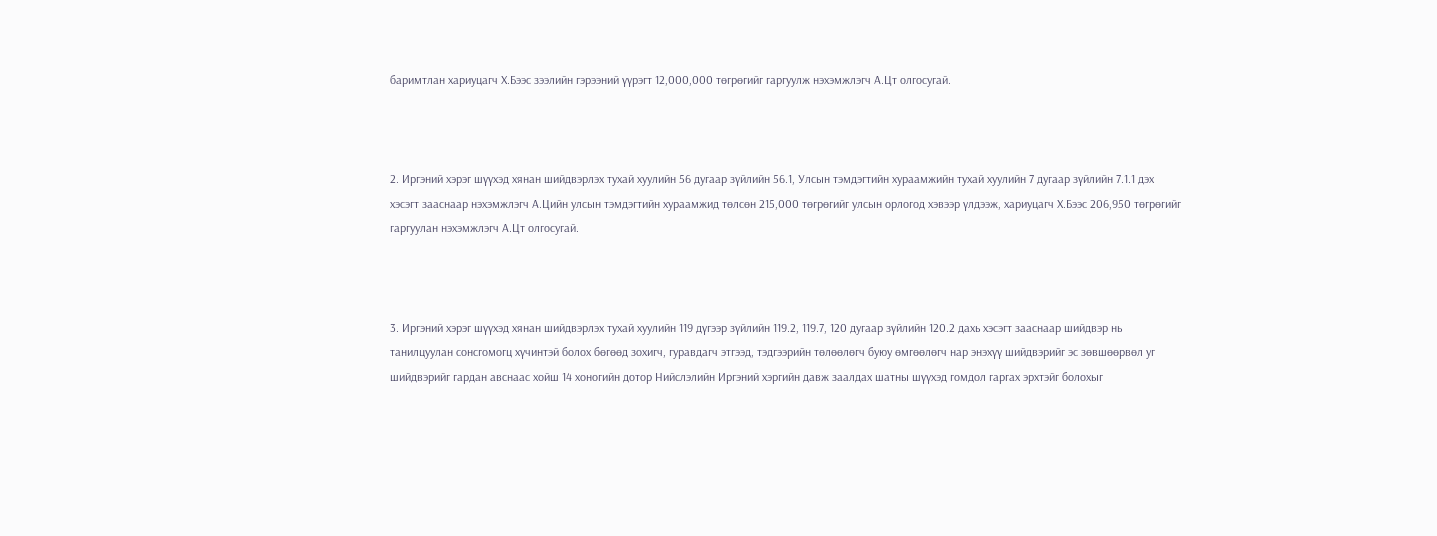баримтлан хариуцагч Х.Бээс зээлийн гэрээний үүрэгт 12,000,000 төгрөгийг гаргуулж нэхэмжлэгч А.Цт олгосугай.



2. Иргэний хэрэг шүүхэд хянан шийдвэрлэх тухай хуулийн 56 дугаар зүйлийн 56.1, Улсын тэмдэгтийн хураамжийн тухай хуулийн 7 дугаар зүйлийн 7.1.1 дэх хэсэгт зааснаар нэхэмжлэгч А.Цийн улсын тэмдэгтийн хураамжид төлсөн 215,000 төгрөгийг улсын орлогод хэвээр үлдээж, хариуцагч Х.Бээс 206,950 төгрөгийг гаргуулан нэхэмжлэгч А.Цт олгосугай.



3. Иргэний хэрэг шүүхэд хянан шийдвэрлэх тухай хуулийн 119 дүгээр зүйлийн 119.2, 119.7, 120 дугаар зүйлийн 120.2 дахь хэсэгт зааснаар шийдвэр нь танилцуулан сонсгомогц хүчинтэй болох бөгөөд зохигч, гуравдагч этгээд, тэдгээрийн төлөөлөгч буюу өмгөөлөгч нар энэхүү шийдвэрийг эс зөвшөөрвөл уг шийдвэрийг гардан авснаас хойш 14 хоногийн дотор Нийслэлийн Иргэний хэргийн давж заалдах шатны шүүхэд гомдол гаргах эрхтэйг болохыг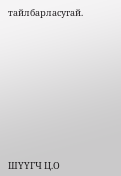тайлбарласугай.











ШҮҮГЧ Ц.О